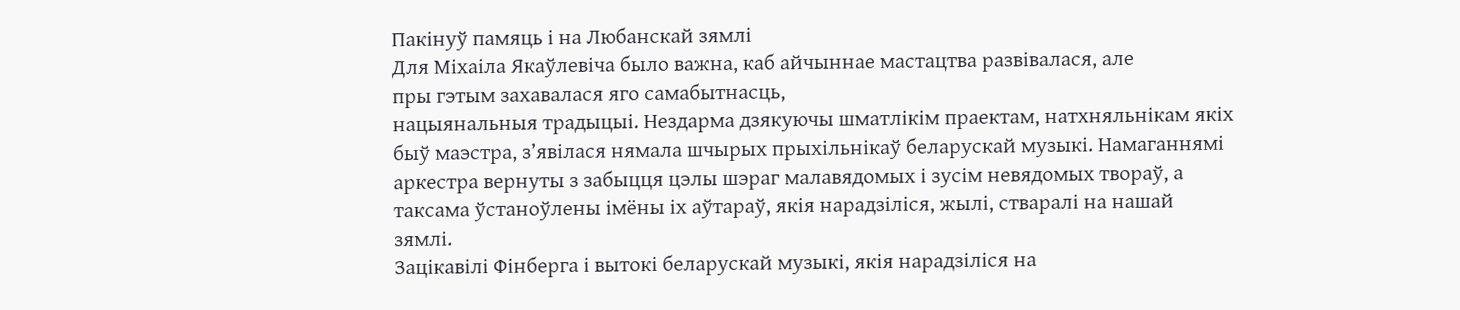Пакінуў памяць і на Любанскай зямлі
Для Міхаіла Якаўлевіча было важна, каб айчыннае мастацтва развівалася, але
пры гэтым захавалася яго самабытнасць,
нацыянальныя традыцыі. Нездарма дзякуючы шматлікім праектам, натхняльнікам якіх
быў маэстра, з’явілася нямала шчырых прыхільнікаў беларускай музыкі. Намаганнямі
аркестра вернуты з забыцця цэлы шэраг малавядомых і зусім невядомых твораў, а
таксама ўстаноўлены імёны іх аўтараў, якія нарадзіліся, жылі, стваралі на нашай
зямлі.
Зацікавілі Фінберга і вытокі беларускай музыкі, якія нарадзіліся на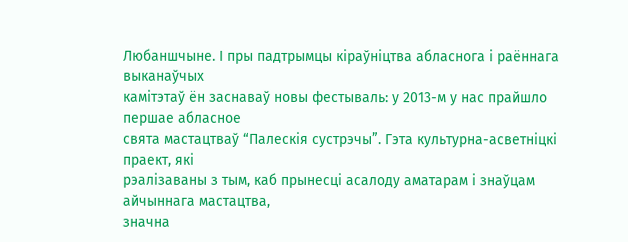Любаншчыне. І пры падтрымцы кіраўніцтва абласнога і раённага выканаўчых
камітэтаў ён заснаваў новы фестываль: у 2013-м у нас прайшло першае абласное
свята мастацтваў “Палескія сустрэчы”. Гэта культурна-асветніцкі праект, які
рэалізаваны з тым, каб прынесці асалоду аматарам і знаўцам айчыннага мастацтва,
значна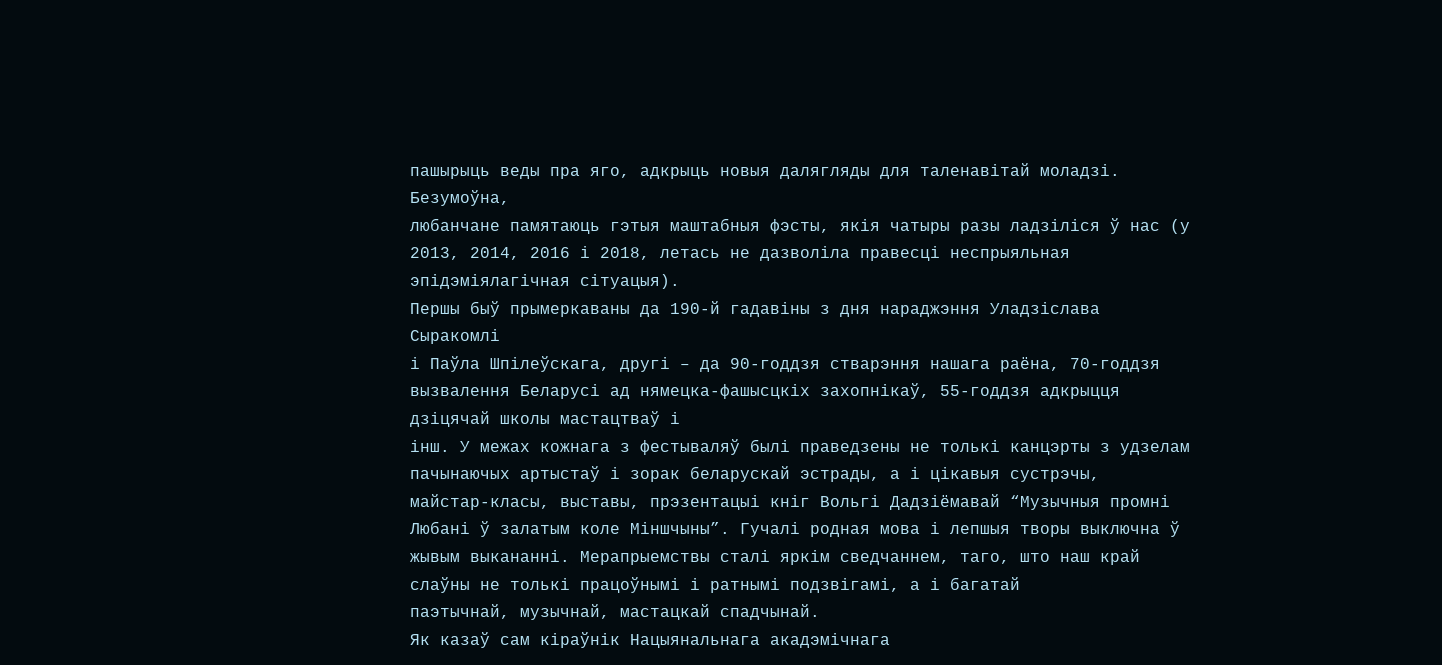пашырыць веды пра яго, адкрыць новыя далягляды для таленавітай моладзі. Безумоўна,
любанчане памятаюць гэтыя маштабныя фэсты, якія чатыры разы ладзіліся ў нас (у
2013, 2014, 2016 і 2018, летась не дазволіла правесці неспрыяльная эпідэміялагічная сітуацыя).
Першы быў прымеркаваны да 190-й гадавіны з дня нараджэння Уладзіслава Сыракомлі
і Паўла Шпілеўскага, другі – да 90-годдзя стварэння нашага раёна, 70-годдзя
вызвалення Беларусі ад нямецка-фашысцкіх захопнікаў, 55-годдзя адкрыцця дзіцячай школы мастацтваў і
інш. У межах кожнага з фестываляў былі праведзены не толькі канцэрты з удзелам
пачынаючых артыстаў і зорак беларускай эстрады, а і цікавыя сустрэчы,
майстар-класы, выставы, прэзентацыі кніг Вольгі Дадзіёмавай “Музычныя промні
Любані ў залатым коле Міншчыны”. Гучалі родная мова і лепшыя творы выключна ў
жывым выкананні. Мерапрыемствы сталі яркім сведчаннем, таго, што наш край слаўны не толькі працоўнымі і ратнымі подзвігамі, а і багатай
паэтычнай, музычнай, мастацкай спадчынай.
Як казаў сам кіраўнік Нацыянальнага акадэмічнага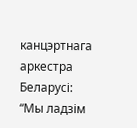канцэртнага аркестра Беларусі:
“Мы ладзім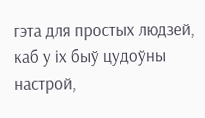гэта для простых людзей, каб у іх быў цудоўны настрой,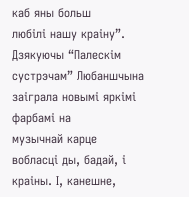каб яны больш
любілі нашу краіну”.
Дзякуючы “Палескім сустрэчам” Любаншчына заіграла новымі яркімі фарбамі на
музычнай карце вобласці ды, бадай, і краіны. І, канешне,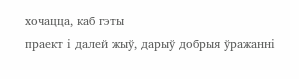хочацца, каб гэты
праект і далей жыў, дарыў добрыя ўражанні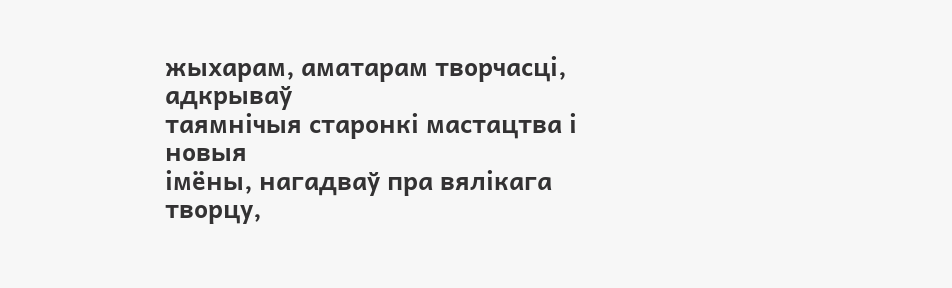жыхарам, аматарам творчасці, адкрываў
таямнічыя старонкі мастацтва і новыя
імёны, нагадваў пра вялікага творцу,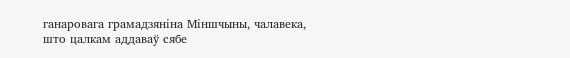ганаровага грамадзяніна Міншчыны, чалавека,
што цалкам аддаваў сябе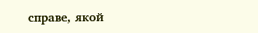справе, якой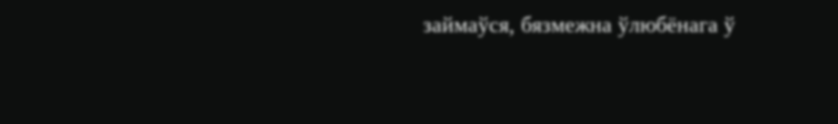займаўся, бязмежна ўлюбёнага ў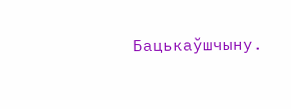Бацькаўшчыну.